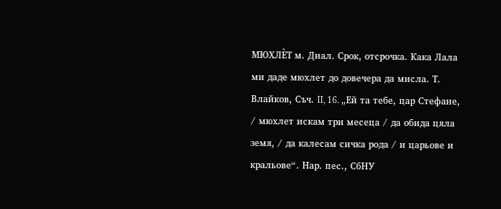МЮХЛЀТ м. Диал. Срок, отсрочка. Кака Лала ми даде мюхлет до довечера да мисла. Т. Влайков, Съч. II, 16. „Ей та тебе, цар Стефане, / мюхлет искам три месеца / да обида цяла земя, / да калесам сичка рода / и царьове и кральове“. Нар. пес., СбНУ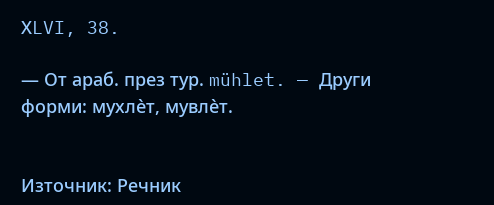ХLVI, 38.

— От араб. прeз тур. mühlet. — Други форми: мухлèт, мувлèт.


Източник: Речник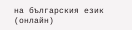на българския език (онлайн)